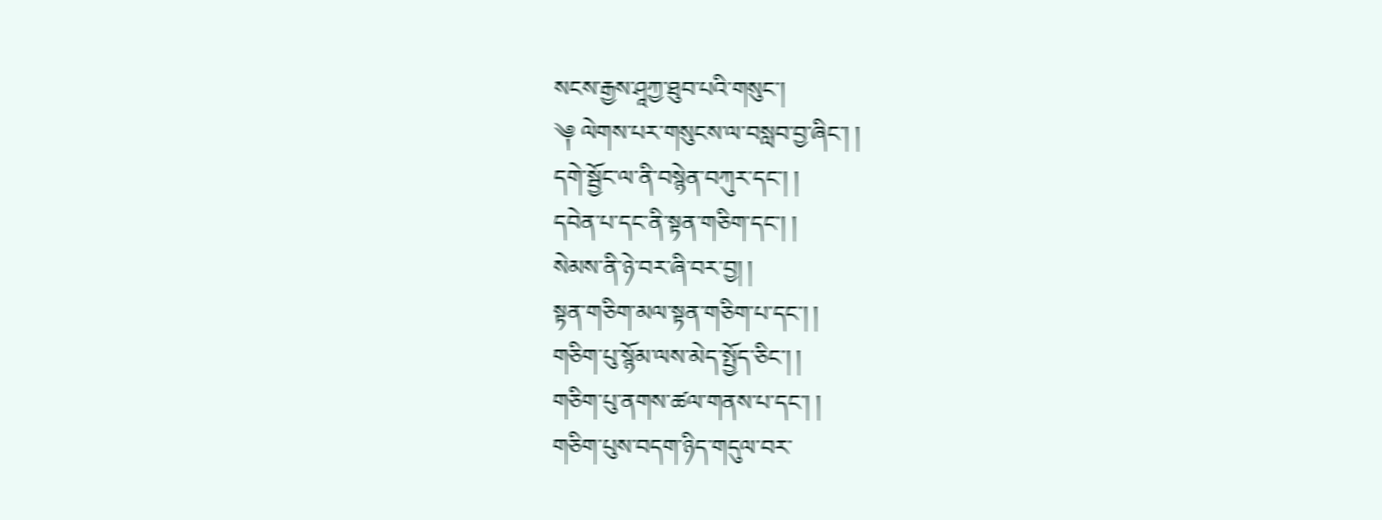སངས་རྒྱས་ཤཱཀྱ་ཐུབ་པའི་གསུང་།
༆ ལེགས་པར་གསུངས་ལ་བསླབ་བྱ་ཞིང་། །
དགེ་སྦྱོང་ལ་ནི་བསྙེན་བཀུར་དང་། །
དབེན་པ་དང་ནི་སྟན་གཅིག་དང་། །
སེམས་ནི་ཉེ་བར་ཞི་བར་བྱ། །
སྟན་གཅིག་མལ་སྟན་གཅིག་པ་དང་། །
གཅིག་པུ་སྙོམ་ལས་མེད་སྤྱོད་ཅིང་། །
གཅིག་པུ་ནགས་ཚལ་གནས་པ་དང་། །
གཅིག་པུས་བདག་ཉིད་གདུལ་བར་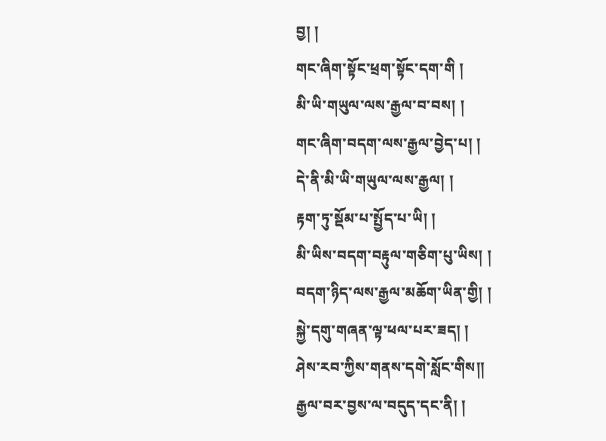བྱ། །
གང་ཞིག་སྟོང་ཕྲག་སྟོང་དག་གི །
མི་ཡི་གཡུལ་ལས་རྒྱལ་བ་བས། །
གང་ཞིག་བདག་ལས་རྒྱལ་བྱེད་པ། །
དེ་ནི་མི་ཡི་གཡུལ་ལས་རྒྱལ། །
རྟག་ཏུ་སྡོམ་པ་སྤྱོད་པ་ཡི། །
མི་ཡིས་བདག་བརྟུལ་གཅིག་པུ་ཡིས། །
བདག་ཉིད་ལས་རྒྱལ་མཆོག་ཡིན་གྱི། །
སྐྱེ་དགུ་གཞན་ལྟ་ཕལ་པར་ཟད། །
ཤེས་རབ་ཀྱིས་གནས་དགེ་སློང་གིས།།
རྒྱལ་བར་བྱས་ལ་བདུད་དང་ནི། །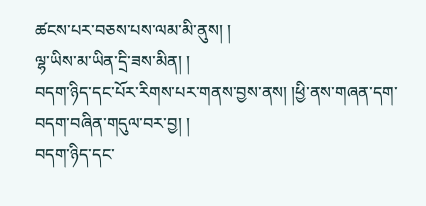ཚངས་པར་བཅས་པས་ལམ་མི་ནུས། །
ལྷ་ཡིས་མ་ཡིན་དྲི་ཟས་མིན། །
བདག་ཉིད་དང་པོར་རིགས་པར་གནས་བྱས་ནས། །ཕྱི་ནས་གཞན་དག་བདག་བཞིན་གདུལ་བར་བྱ། །
བདག་ཉིད་དང་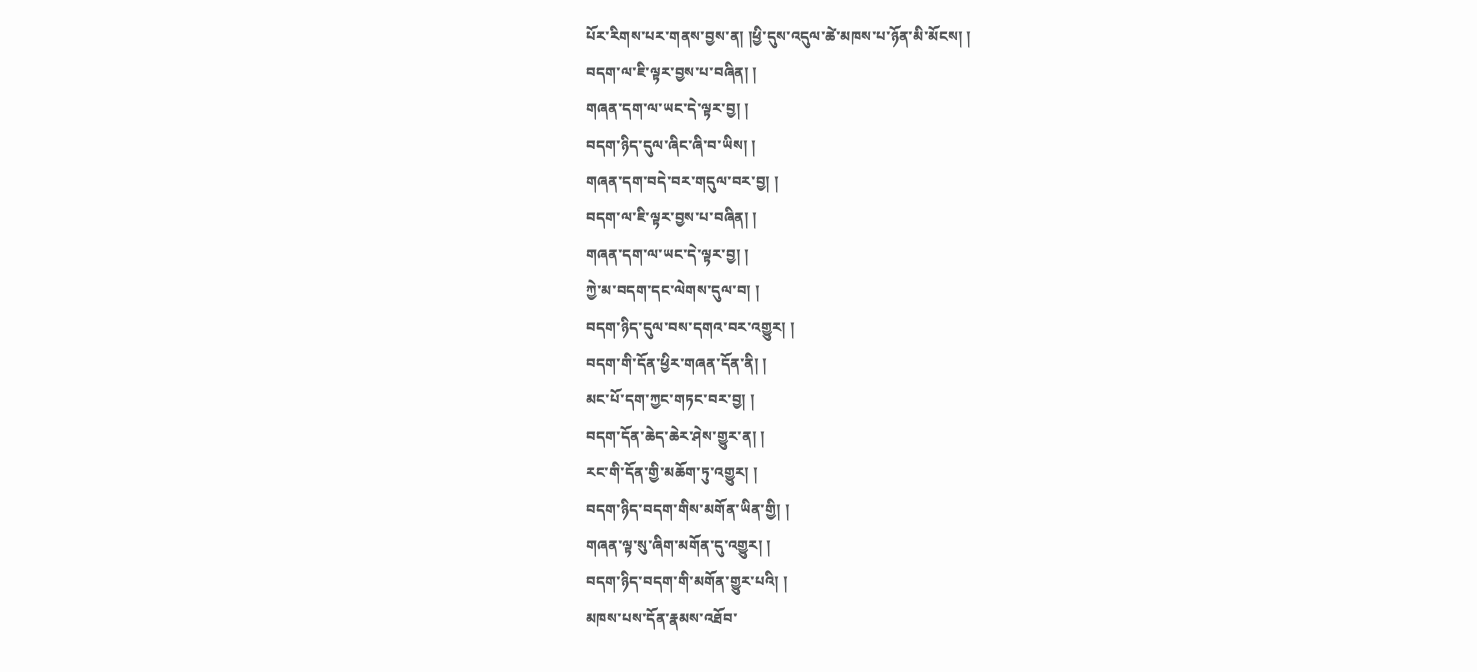པོར་རིགས་པར་གནས་བྱས་ན། །ཕྱི་དུས་འདུལ་ཚེ་མཁས་པ་ཉོན་མི་མོངས། །
བདག་ལ་ཇི་ལྟར་བྱས་པ་བཞིན། །
གཞན་དག་ལ་ཡང་དེ་ལྟར་བྱ། །
བདག་ཉིད་དུལ་ཞིང་ཞི་བ་ཡིས། །
གཞན་དག་བདེ་བར་གདུལ་བར་བྱ། །
བདག་ལ་ཇི་ལྟར་བྱས་པ་བཞིན། །
གཞན་དག་ལ་ཡང་དེ་ལྟར་བྱ། །
ཀྱེ་མ་བདག་དང་ལེགས་དུལ་བ། །
བདག་ཉིད་དུལ་བས་དགའ་བར་འགྱུར། །
བདག་གི་དོན་ཕྱིར་གཞན་དོན་ནི། །
མང་པོ་དག་ཀྱང་གཏང་བར་བྱ། །
བདག་དོན་ཆེད་ཆེར་ཤེས་གྱུར་ན། །
རང་གི་དོན་གྱི་མཆོག་ཏུ་འགྱུར། །
བདག་ཉིད་བདག་གིས་མགོན་ཡིན་གྱི། །
གཞན་ལྟ་སུ་ཞིག་མགོན་དུ་འགྱུར། །
བདག་ཉིད་བདག་གི་མགོན་གྱུར་པའི། །
མཁས་པས་དོན་རྣམས་འཐོབ་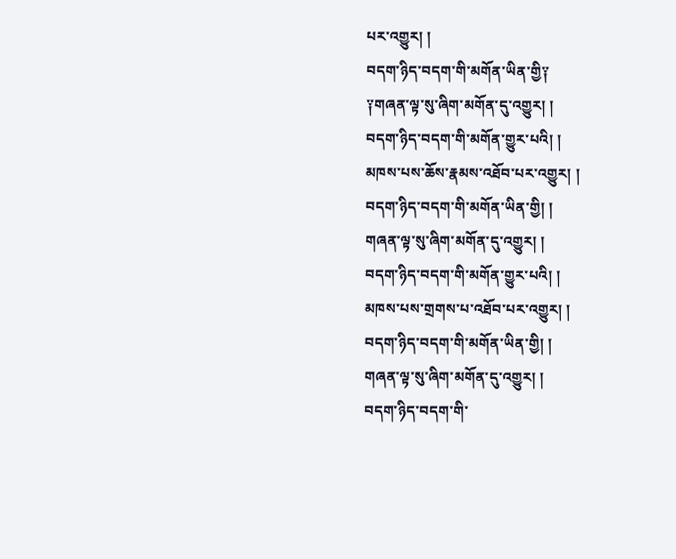པར་འགྱུར། །
བདག་ཉིད་བདག་གི་མགོན་ཡིན་གྱི༑
༑གཞན་ལྟ་སུ་ཞིག་མགོན་དུ་འགྱུར། །
བདག་ཉིད་བདག་གི་མགོན་གྱུར་པའི། །
མཁས་པས་ཆོས་རྣམས་འཐོབ་པར་འགྱུར། །
བདག་ཉིད་བདག་གི་མགོན་ཡིན་གྱི། །
གཞན་ལྟ་སུ་ཞིག་མགོན་དུ་འགྱུར། །
བདག་ཉིད་བདག་གི་མགོན་གྱུར་པའི། །
མཁས་པས་གྲགས་པ་འཐོབ་པར་འགྱུར། །
བདག་ཉིད་བདག་གི་མགོན་ཡིན་གྱི། །
གཞན་ལྟ་སུ་ཞིག་མགོན་དུ་འགྱུར། །
བདག་ཉིད་བདག་གི་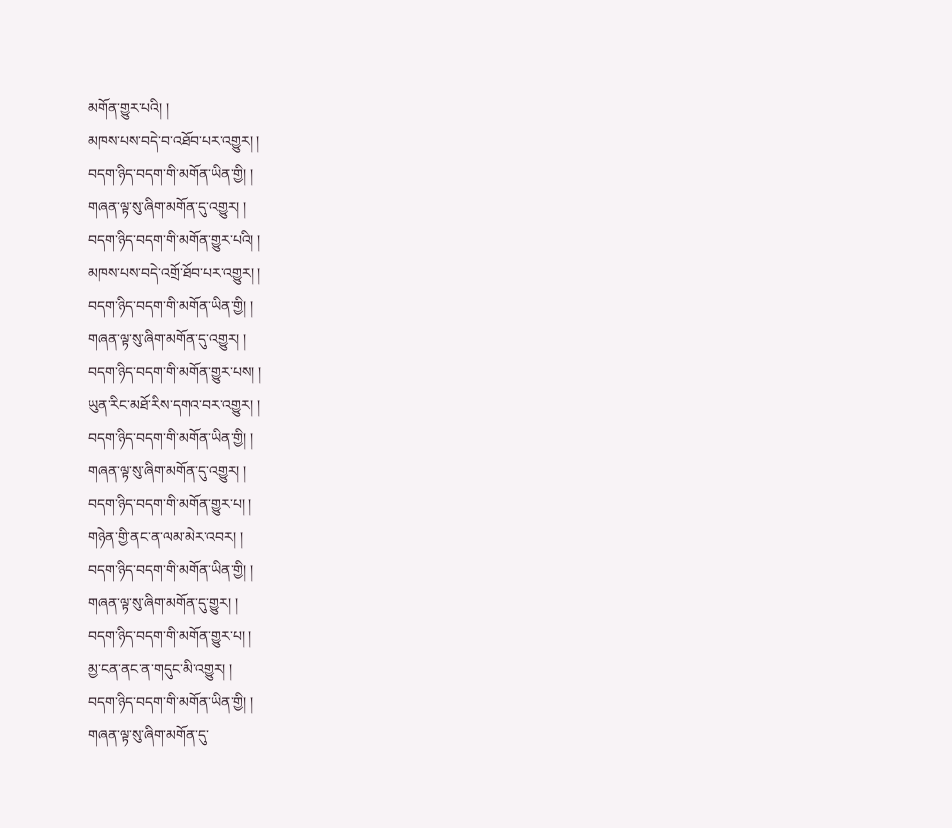མགོན་གྱུར་པའི། །
མཁས་པས་བདེ་བ་འཐོབ་པར་འགྱུར། །
བདག་ཉིད་བདག་གི་མགོན་ཡིན་གྱི། །
གཞན་ལྟ་སུ་ཞིག་མགོན་དུ་འགྱུར། །
བདག་ཉིད་བདག་གི་མགོན་གྱུར་པའི། །
མཁས་པས་བདེ་འགྲོ་ཐོབ་པར་འགྱུར། །
བདག་ཉིད་བདག་གི་མགོན་ཡིན་གྱི། །
གཞན་ལྟ་སུ་ཞིག་མགོན་དུ་འགྱུར། །
བདག་ཉིད་བདག་གི་མགོན་གྱུར་པས། །
ཡུན་རིང་མཐོ་རིས་དགའ་བར་འགྱུར། །
བདག་ཉིད་བདག་གི་མགོན་ཡིན་གྱི། །
གཞན་ལྟ་སུ་ཞིག་མགོན་དུ་འགྱུར། །
བདག་ཉིད་བདག་གི་མགོན་གྱུར་པ། །
གཉེན་གྱི་ནང་ན་ལམ་མེར་འབར། །
བདག་ཉིད་བདག་གི་མགོན་ཡིན་གྱི། །
གཞན་ལྟ་སུ་ཞིག་མགོན་དུ་གྱུར། །
བདག་ཉིད་བདག་གི་མགོན་གྱུར་པ། །
མྱ་ངན་ནང་ན་གདུང་མི་འགྱུར། །
བདག་ཉིད་བདག་གི་མགོན་ཡིན་གྱི། །
གཞན་ལྟ་སུ་ཞིག་མགོན་དུ་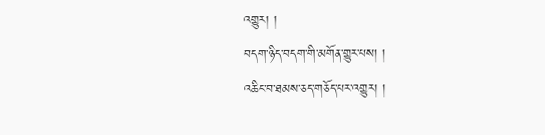འགྱུར། །
བདག་ཉིད་བདག་གི་མགོན་གྱུར་པས། །
འཆིང་བ་ཐམས་ཅད་གཅོད་པར་འགྱུར། །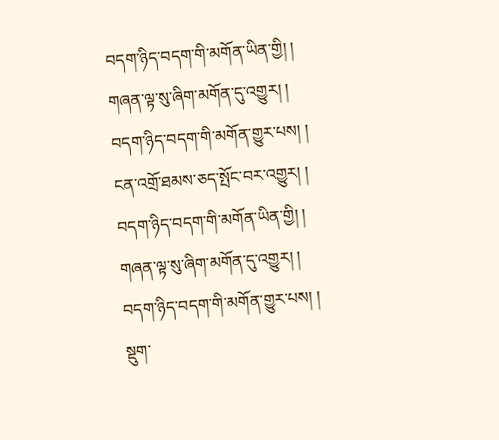བདག་ཉིད་བདག་གི་མགོན་ཡིན་གྱི། །
གཞན་ལྟ་སུ་ཞིག་མགོན་དུ་འགྱུར། །
བདག་ཉིད་བདག་གི་མགོན་གྱུར་པས། །
ངན་འགྲོ་ཐམས་ཅད་སྤོང་བར་འགྱུར། །
བདག་ཉིད་བདག་གི་མགོན་ཡིན་གྱི། །
གཞན་ལྟ་སུ་ཞིག་མགོན་དུ་འགྱུར། །
བདག་ཉིད་བདག་གི་མགོན་གྱུར་པས། །
སྡུག་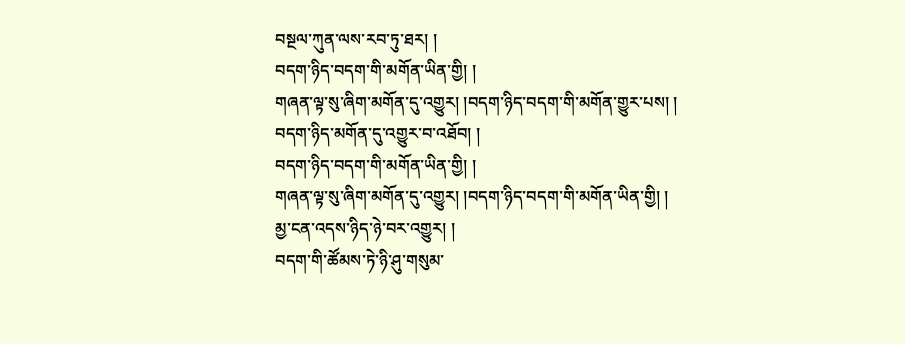བསྔལ་ཀུན་ལས་རབ་ཏུ་ཐར། །
བདག་ཉིད་བདག་གི་མགོན་ཡིན་གྱི། །
གཞན་ལྟ་སུ་ཞིག་མགོན་དུ་འགྱུར། །བདག་ཉིད་བདག་གི་མགོན་གྱུར་པས། །
བདག་ཉིད་མགོན་དུ་འགྱུར་བ་འཐོབ། །
བདག་ཉིད་བདག་གི་མགོན་ཡིན་གྱི། །
གཞན་ལྟ་སུ་ཞིག་མགོན་དུ་འགྱུར། །བདག་ཉིད་བདག་གི་མགོན་ཡིན་གྱི། །
མྱ་ངན་འདས་ཉིད་ཉེ་བར་འགྱུར། །
བདག་གི་ཚོམས་ཏེ་ཉི་ཤུ་གསུམ་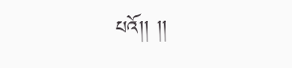པའོ།། །།